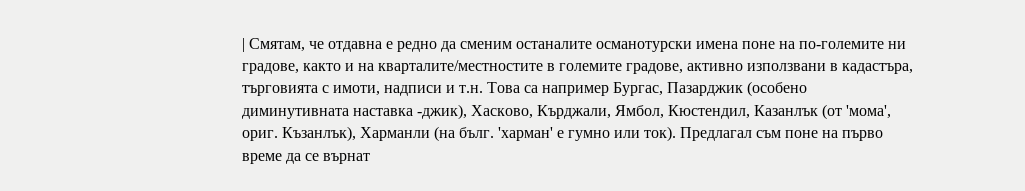| Смятам, че отдавна е редно да сменим останалите османотурски имена поне на по-големите ни градове, както и на кварталите/местностите в големите градове, активно използвани в кадастъра, търговията с имоти, надписи и т.н. Това са например Бургас, Пазарджик (особено диминутивната наставка -джик), Хасково, Кърджали, Ямбол, Кюстендил, Казанлък (от 'мома', ориг. Къзанлък), Харманли (на бълг. 'харман' е гумно или ток). Предлагал съм поне на първо време да се върнат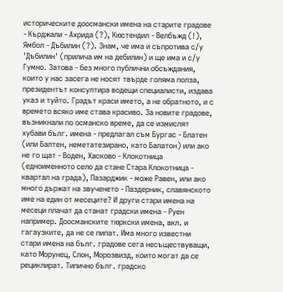историческите доосмански имена на старите градове - Кърджали - Ахрида (?), Кюстендил - Велбъжд (!), Ямбол - Дъбилин (?). Знам, че има и съпротива с/у 'Дъбилин' (прилича им на дебилин) и ще има и с/у Гумно. Затова - без много публични обсъждания, които у нас засега не носят твърде голяма полза, президентът консултира водещи специалисти, издава указ и туйто. Градът краси името, а не обратното, и с времето всяко име става красиво. За новите градове, възникнали по османско време, да се измислят хубави бълг. имена - предлагал съм Бургас - Блатен (или Балтен, неметатезирано, като Балатон) или ако не го щат - Воден, Хасково - Клокотница (едноименното село да стане Стара Клокотница - квартал на града), Пазарджик - може Равен, или ако много държат на звученето - Паздерник, славянското име на един от месеците? И други стари имена на месеци плачат да станат градски имена - Руен например. Доосманските тюркски имена, вкл. и гагаузките, да не се пипат. Има много известни стари имена на бълг. градове сега несъществуващи, като Морунец, Слон, Морозвизд, които могат да се рециклират. Типично бълг. градско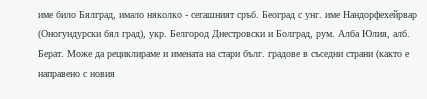име било Бялград, имало няколко - сегашният сръб. Београд с унг. име Нандорфехейрвар (Оногундурски бял град), укр. Белгород Днестровски и Болград, рум. Алба Юлия, алб. Берат. Може да рециклираме и имената на стари бълг. градове в съседни страни (както е направено с новия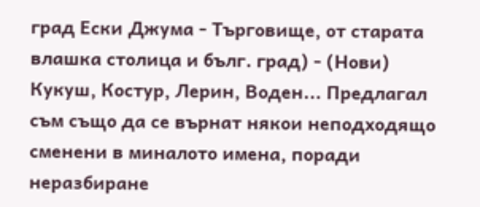град Ески Джума - Търговище, от старата влашка столица и бълг. град) - (Нови) Кукуш, Костур, Лерин, Воден... Предлагал съм също да се върнат някои неподходящо сменени в миналото имена, поради неразбиране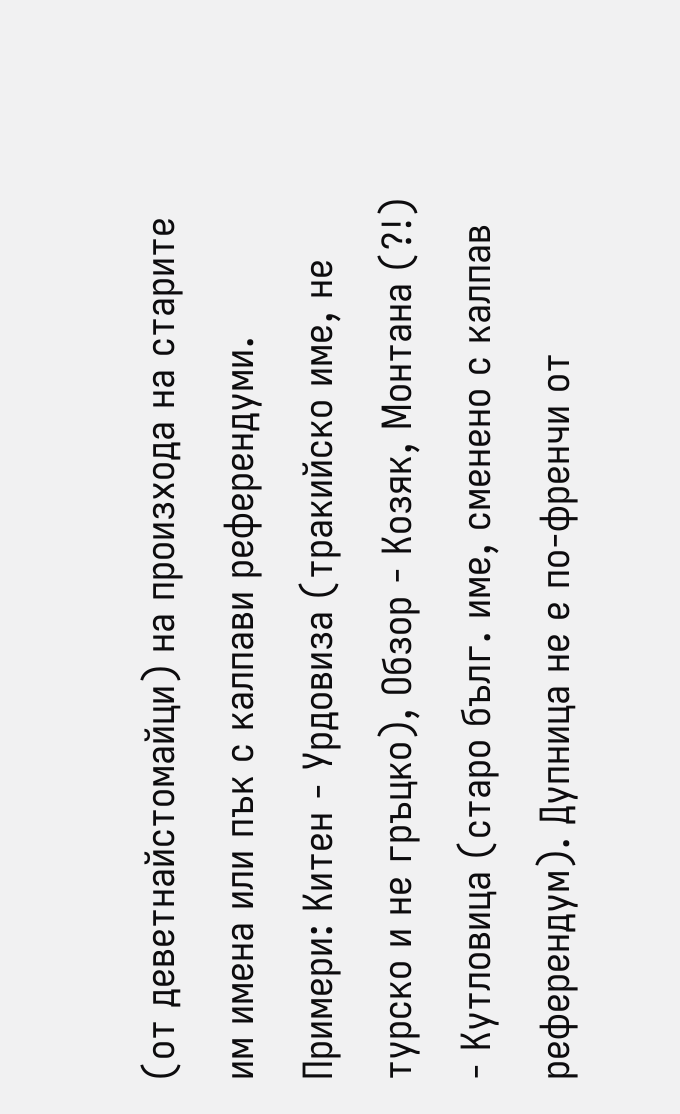(от деветнайстомайци) на произхода на старите им имена или пък с калпави референдуми. Примери: Китен - Урдовиза (тракийско име, не турско и не гръцко), Обзор - Козяк, Монтана (?!) - Кутловица (старо бълг. име, сменено с калпав референдум). Дупница не е по-френчи от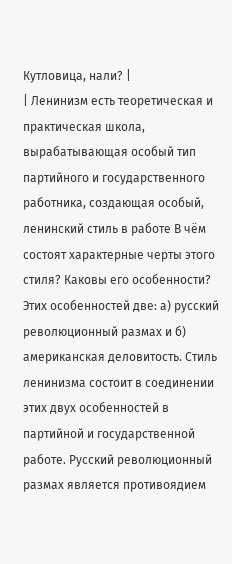Кутловица, нали? |
| Ленинизм есть теоретическая и практическая школа, вырабатывающая особый тип партийного и государственного работника, создающая особый, ленинский стиль в работе В чём состоят характерные черты этого стиля? Каковы его особенности? Этих особенностей две: а) русский революционный размах и б) американская деловитость. Стиль ленинизма состоит в соединении этих двух особенностей в партийной и государственной работе. Русский революционный размах является противоядием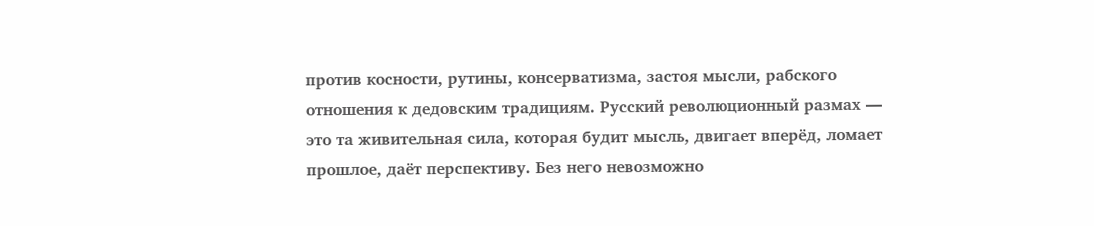против косности, рутины, консерватизма, застоя мысли, рабского отношения к дедовским традициям. Русский революционный размах — это та живительная сила, которая будит мысль, двигает вперёд, ломает прошлое, даёт перспективу. Без него невозможно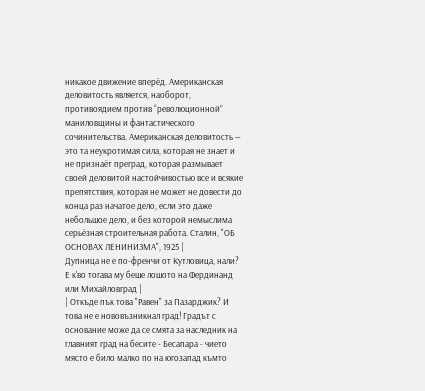никакое движение вперёд. Американская деловитость является, наоборот, противоядием против “революционной” маниловщины и фантастического сочинительства. Американская деловитость — это та неукротимая сила, которая не знает и не признаёт преград, которая размывает своей деловитой настойчивостью все и всякие препятствия, которая не может не довести до конца раз начатое дело, если это даже небольшое дело, и без которой немыслима серьёзная строительная работа. Сталин, "ОБ ОСНОВАХ ЛЕНИНИЗМА", 1925 |
Дупница не е по-френчи от Кутловица, нали? Е к'во тогава му беше лошото на Фердинанд или Михайловград |
| Откъде пък това "Равен" за Пазарджик? И това не е нововъзникнал град! Градът с основание може да се смята за наследник на главният град на бесите - Бесапара - чието място е било малко по на югозапад къмто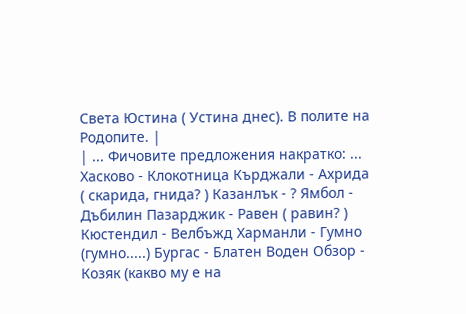Света Юстина ( Устина днес). В полите на Родопите. |
| ... Фичовите предложения накратко: ... Хасково - Клокотница Кърджали - Ахрида ( скарида, гнида? ) Казанлък - ? Ямбол - Дъбилин Пазарджик - Равен ( равин? ) Кюстендил - Велбъжд Харманли - Гумно (гумно.....) Бургас - Блатен Воден Обзор - Козяк (какво му е на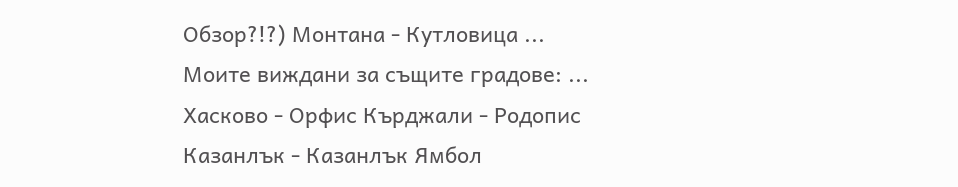Обзор?!?) Монтана - Кутловица ... Моите виждани за същите градове: ... Хасково - Орфис Кърджали - Родопис Казанлък - Казанлък Ямбол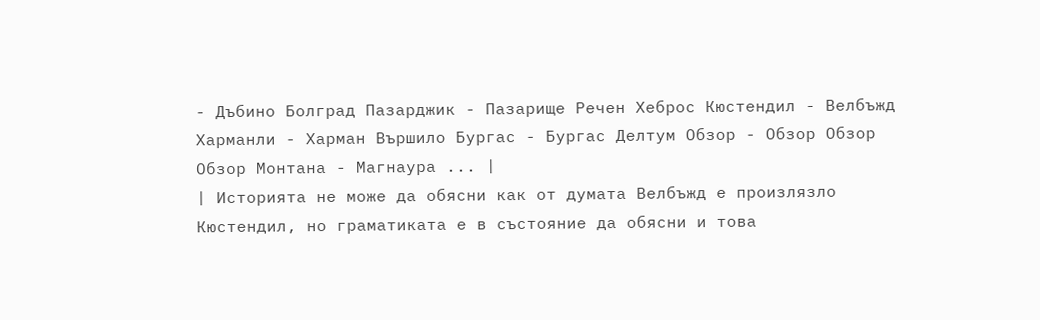- Дъбино Болград Пазарджик - Пазарище Речен Хеброс Кюстендил - Велбъжд Харманли - Харман Вършило Бургас - Бургас Делтум Обзор - Обзор Обзор Обзор Монтана - Магнаура ... |
| Историята не може да обясни как от думата Велбъжд е произлязло Кюстендил, но граматиката е в състояние да обясни и това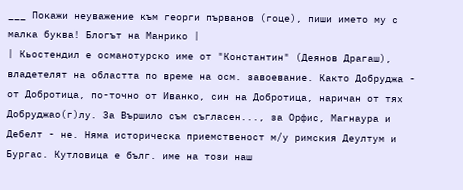___ Покажи неуважение към георги първанов (гоце), пиши името му с малка буква! Блогът на Манрико |
| Кьостендил е османотурско име от "Константин" (Деянов Драгаш), владетелят на областта по време на осм. завоевание. Както Добруджа - от Добротица, по-точно от Иванко, син на Добротица, наричан от тях Добруджао(г)лу. За Вършило съм съгласен..., за Орфис, Магнаура и Дебелт - не. Няма историческа приемственост м/у римския Деултум и Бургас. Кутловица е бълг. име на този наш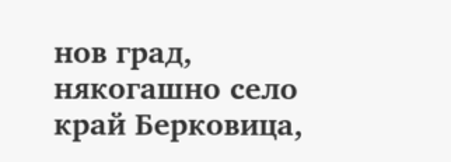нов град, някогашно село край Берковица,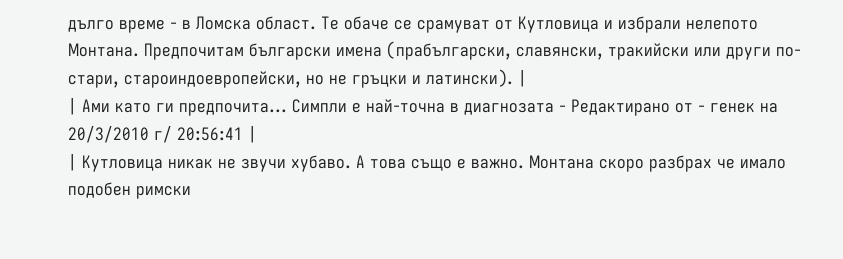дълго време - в Ломска област. Те обаче се срамуват от Кутловица и избрали нелепото Монтана. Предпочитам български имена (прабългарски, славянски, тракийски или други по-стари, староиндоевропейски, но не гръцки и латински). |
| Ами като ги предпочита... Симпли е най-точна в диагнозата - Редактирано от - генек на 20/3/2010 г/ 20:56:41 |
| Кутловица никак не звучи хубаво. А това също е важно. Монтана скоро разбрах че имало подобен римски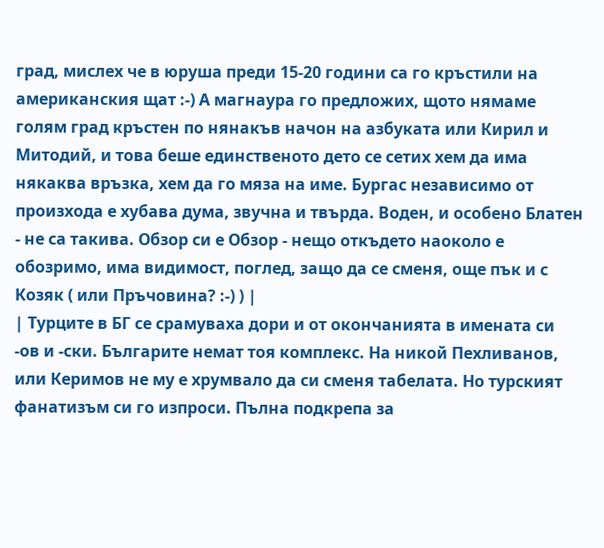град, мислех че в юруша преди 15-20 години са го кръстили на американския щат :-) А магнаура го предложих, щото нямаме голям град кръстен по нянакъв начон на азбуката или Кирил и Митодий, и това беше единственото дето се сетих хем да има някаква връзка, хем да го мяза на име. Бургас независимо от произхода е хубава дума, звучна и твърда. Воден, и особено Блатен - не са такива. Обзор си е Обзор - нещо откъдето наоколо е обозримо, има видимост, поглед, защо да се сменя, още пък и с Козяк ( или Пръчовина? :-) ) |
| Турците в БГ се срамуваха дори и от окончанията в имената си -ов и -ски. Българите немат тоя комплекс. На никой Пехливанов, или Керимов не му е хрумвало да си сменя табелата. Но турският фанатизъм си го изпроси. Пълна подкрепа за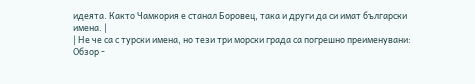идеята. Както Чамкория е станал Боровец, така и други да си имат български имена. |
| Не че са с турски имена, но тези три морски града са погрешно преименувани: Обзор -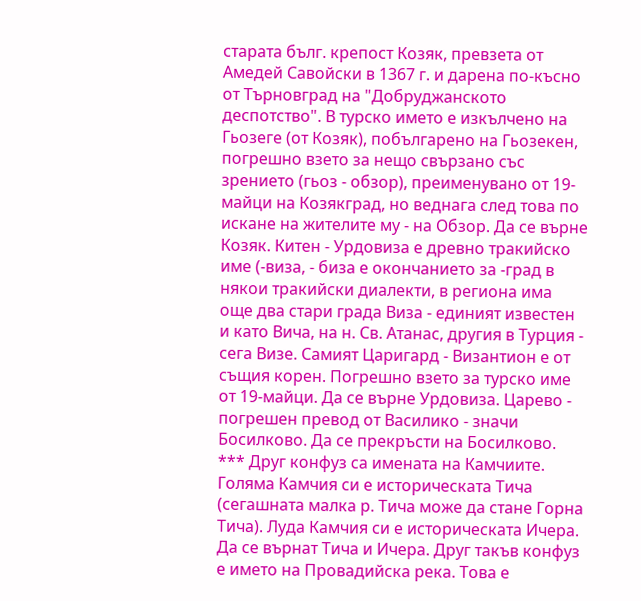старата бълг. крепост Козяк, превзета от Амедей Савойски в 1367 г. и дарена по-късно от Търновград на "Добруджанското деспотство". В турско името е изкълчено на Гьозеге (от Козяк), побългарено на Гьозекен, погрешно взето за нещо свързано със зрението (гьоз - обзор), преименувано от 19-майци на Козякград, но веднага след това по искане на жителите му - на Обзор. Да се върне Козяк. Китен - Урдовиза е древно тракийско име (-виза, - биза е окончанието за -град в някои тракийски диалекти, в региона има още два стари града Виза - единият известен и като Вича, на н. Св. Атанас, другия в Турция - сега Визе. Самият Царигард - Византион е от същия корен. Погрешно взето за турско име от 19-майци. Да се върне Урдовиза. Царево - погрешен превод от Василико - значи Босилково. Да се прекръсти на Босилково. *** Друг конфуз са имената на Камчиите. Голяма Камчия си е историческата Тича (сегашната малка р. Тича може да стане Горна Тича). Луда Камчия си е историческата Ичера. Да се върнат Тича и Ичера. Друг такъв конфуз е името на Провадийска река. Това е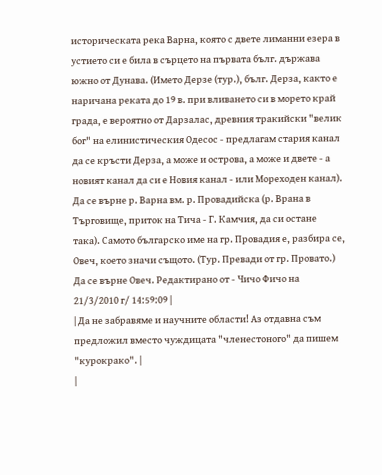историческата река Варна, която с двете лиманни езера в устието си е била в сърцето на първата бълг. държава южно от Дунава. (Името Дерзе (тур.), бълг. Дерза, както е наричана реката до 19 в. при вливането си в морето край града, е вероятно от Дарзалас, древния тракийски "велик бог" на елинистическия Одесос - предлагам стария канал да се кръсти Дерза, а може и острова, а може и двете - а новият канал да си е Новия канал - или Мореходен канал). Да се върне р. Варна вм. р. Провадийска (р. Врана в Търговище, приток на Тича - Г. Камчия, да си остане така). Самото българско име на гр. Провадия е, разбира се, Овеч, което значи същото. (Тур. Превади от гр. Провато.) Да се върне Овеч. Редактирано от - Чичо Фичо на 21/3/2010 г/ 14:59:09 |
| Да не забравяме и научните области! Аз отдавна съм предложил вместо чуждицата "членестоного" да пишем "курокрако". |
|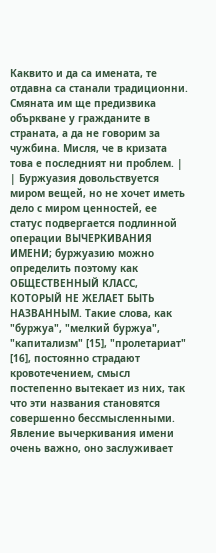Каквито и да са имената, те отдавна са станали традиционни. Смяната им ще предизвика объркване у гражданите в страната, а да не говорим за чужбина. Мисля, че в кризата това е последният ни проблем. |
| Буржуазия довольствуется миром вещей, но не хочет иметь дело с миром ценностей, ее статус подвергается подлинной операции ВЫЧЕРКИВАНИЯ ИМЕНИ; буржуазию можно определить поэтому как ОБЩЕСТВЕННЫЙ КЛАСС, КОТОРЫЙ НЕ ЖЕЛАЕТ БЫТЬ НАЗВАННЫМ. Такие слова, как "буржуа", "мелкий буржуа", "капитализм" [15], "пролетариат" [16], постоянно страдают кровотечением, смысл постепенно вытекает из них, так что эти названия становятся совершенно бессмысленными. Явление вычеркивания имени очень важно, оно заслуживает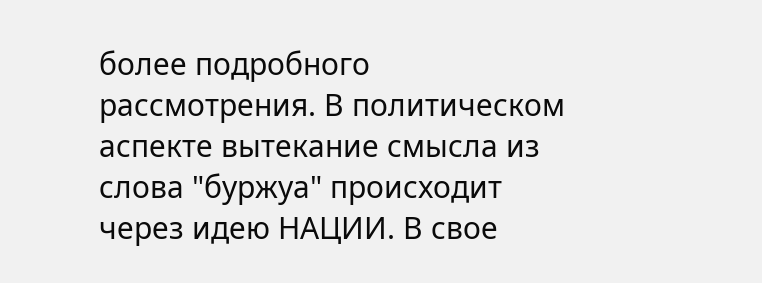более подробного рассмотрения. В политическом аспекте вытекание смысла из слова "буржуа" происходит через идею НАЦИИ. В свое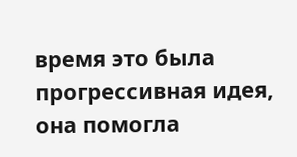время это была прогрессивная идея, она помогла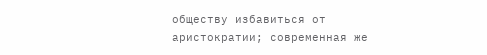обществу избавиться от аристократии; современная же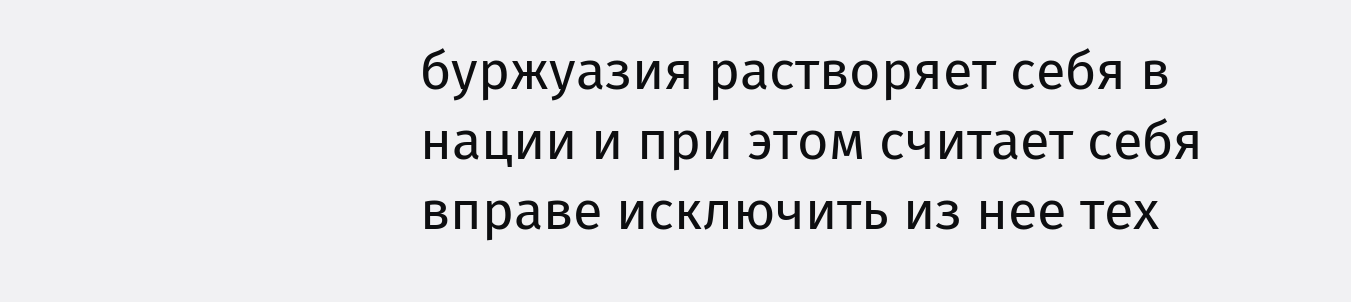буржуазия растворяет себя в нации и при этом считает себя вправе исключить из нее тех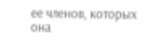ее членов, которых она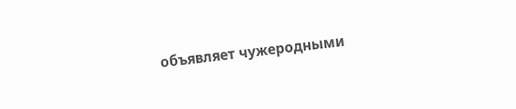объявляет чужеродными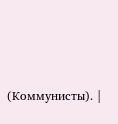(Коммунисты). |